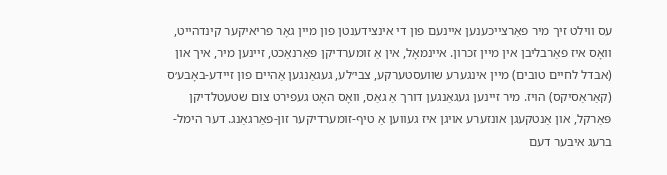עס ווילט זיך מיר פאַרצייכענען איינעם פון די אינצידענטן פון מיין גאָר פריאיקער קינדהייט, וואָס איז פאַרבליבן אין מיין זכרון. איינמאָל, אין אַ זומערדיקן פאַרנאַכט, זיינען מיר, איך און (אבדל לחיים טובים) מיין אינגערע שוועסטערקע, צבי׳לע, געגאַנגען אַהיים פון זיידע-באָבע׳ס (קאַראַסיקס) הויז. מיר זיינען געגאַנגען דורך אַ גאַס, וואָס האָט געפירט צום שטעטלדיקן פּאַרקל, און אַנטקעגן אונזערע אויגן איז געווען אַ טיף-זומערדיקער זון-פאַרגאַנג. דער הימל-ברעג איבער דעם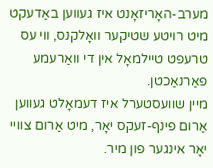מערב-האָריזאָנט איז געווען באַדעקט מיט רויטע שטיקער וואָלקנס, ווי עס טרעפט טיילמאָל אין די וואַרעמע פאַרנאַכטן.
מיין שוועסטערל איז דעמאָלט געווען אַרום פינף-זעקס יאָר, מיט אַרום צוויי יאָר אינגער פון מיר.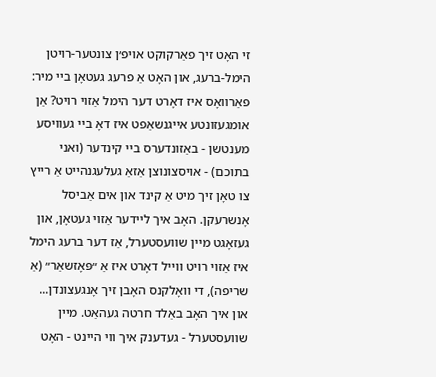זי האָט זיך פאַרקוקט אויפ׳ן צונטער-רויטן הימל-ברעג, און האָט אַ פרעג געטאָן ביי מיר: פאַרוואָס איז דאָרט דער הימל אַזוי רויט? אַן אומגעזונטע אייגנשאַפט איז דאָ ביי געוויסע מענטשן - באַזונדערס ביי קינדער (ואני בתוכם) - אויסצונוצן אַזאַ געלעגנהייט אַ רייץ צו טאָן זיך מיט אַ קינד און אים אַביסל אָנשרעקן. האָב איך ליידער אַזוי געטאָן, און געזאָגט מיין שוועסטערל, אַז דער ברעג הימל איז אַזוי רויט ווייל דאָרט איז אַ ״פּאָזשאַר״ (אַ שריפה), די וואָלקנס האָבן זיך אָנגעצונדן...
און איך האָב באַלד חרטה געהאַט. מיין שוועסטערל - געדענק איך ווי היינט - האָט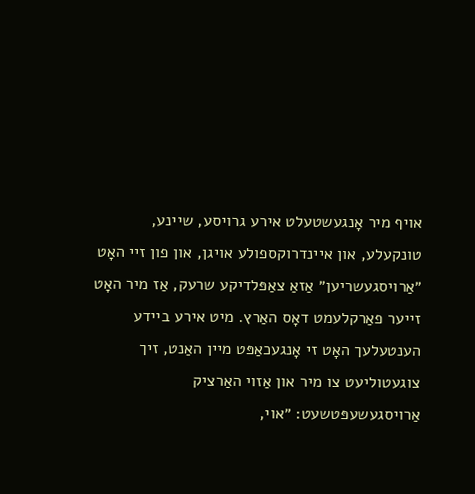אויף מיר אָנגעשטעלט אירע גרויסע, שיינע, טונקעלע, און איינדרוקספולע אויגן, און פון זיי האָט ״אַרויסגעשריען״ אַזאַ צאַפּלדיקע שרעק, אַז מיר האָט זייער פאַרקלעמט דאָס האַרץ. מיט אירע ביידע הענטעלעך האָט זי אָנגעכאַפּט מיין האַנט, זיך צוגעטוליעט צו מיר און אַזוי האַרציק אַרויסגעשעפּטשעט: ״אוי,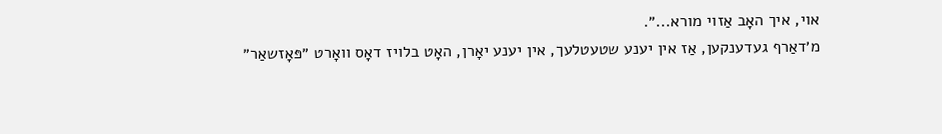אוי, איך האָב אַזוי מורא...״.
מ׳דאַרף געדענקען, אַז אין יענע שטעטלעך, אין יענע יאָרן, האָט בלויז דאָס וואָרט ״פּאָזשאַר״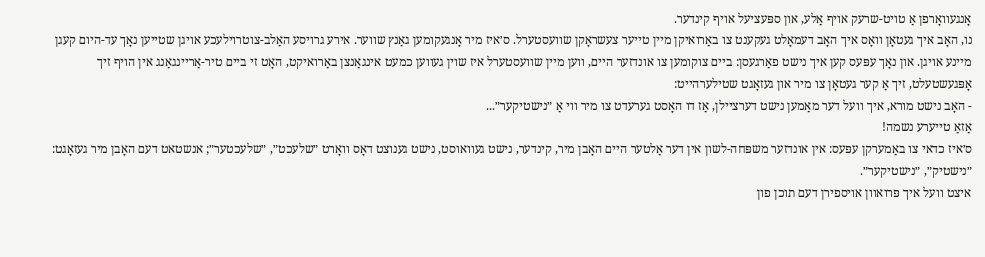אָנגעוואָרפן אַ טויט-שרעק אויף אַלע, און ספּעציעל אויף קינדער.
נו, האָב איך געטאָן וואָס איך האָב דעמאָלט געקענט צו באַרואיקן מיין טייער צעשראָקן שוועסטערל. ס׳איז מיר אָנגעקומען גאַנץ שווער. אירע גרויסע האַלב-צוטרוילעכע אויגן שטייען נאָך עד-היום קעגן מיינע אויגן. און נאָך עפּעס קען איך נישט פאַרגעסן: ביים צוקומען צו אונדזער היים, ווען מיין שוועסטערל איז שוין געווען כמעט אינגאַנצן באַרואיקט, האָט זי ביים טיר-אַריינגאַנג אין הויף זיך אָפּגעשטעלט, זיך אַ קער געטאָן צו מיר און געזאָגט שטילערהייט:
- האָב נישט מורא, איך וועל דער מאַמען נישט דערציילן, אַז דו האָסט גערעדט צו מיר ווי אַ ״נישטיקער״...
אַזאַ טייערע נשמה!
ס׳איז כדאי צו באַמערקן עפּעס: אין אונדזער משפּחה-לשון אין דער אַלטער היים האָבן מיר, קינדער, נישט געוואוסט, נישט גענוצט דאָס וואָרט ״שלעכט״, ״שלעכטער״; אנשטאט דעם האָבן מיר געזאָגט: ״נישטיק״, ״נישטיקער״.
איצט וועל איך פּרואוון אויספירן דעם תוכן פון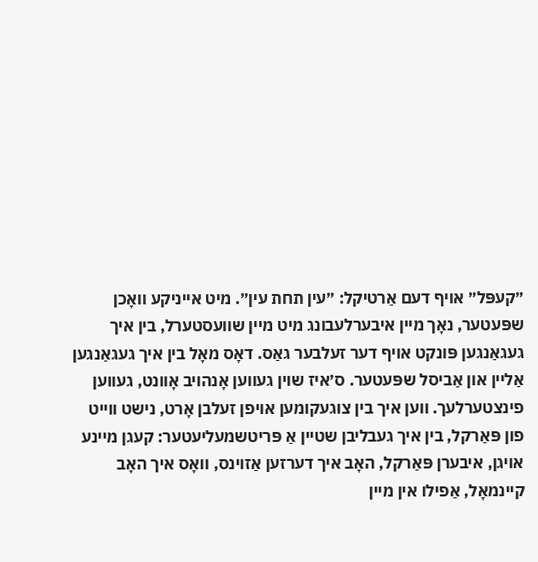״קעפּל״ אויף דעם אַרטיקל: ״עין תחת עין״. מיט אייניקע וואָכן שפּעטער, נאָך מיין איבערלעבונג מיט מיין שוועסטערל, בין איך געגאַנגען פּונקט אויף דער זעלבער גאַס. דאָס מאָל בין איך געגאַנגען אַליין און אַביסל שפּעטער. ס׳איז שוין געווען אָנהויב אָוונט, געווען פינצטערלעך. ווען איך בין צוגעקומען אויפן זעלבן אָרט, נישט ווייט פון פּאַרקל, בין איך געבליבן שטיין אַ פּריטשמעליעטער: קעגן מיינע אויגן, איבערן פּאַרקל, האָב איך דערזען אַזוינס, וואָס איך האָב קיינמאָל, אַפילו אין מיין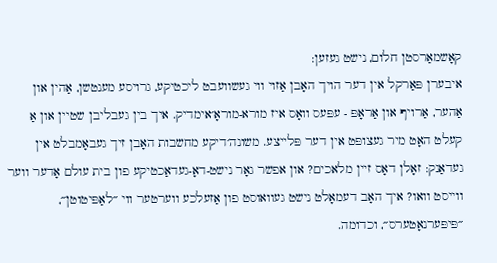קאָשמאַרסטן חלום, נישט געזען:
איבערן פּאַרקל אין דער הויך האָבן אַזוי ווי געשוועבט ליכטיקע, גרויסע מענטשן, אַהין און אַהער, אַרויף און אַראָפּ - עפּעס וואָס איז מורא-מוראָ׳אימדיק. איך בין געבליבן שטיין און אַ קעלט האָט מיר געצופּט אין דער פּלייצע. משונה׳דיקע מחשבות האָבן זיך געבאָמבלט אין געדאַנק: זאָלן דאָס זיין מלאכים? און אפשר גאָר נישט-דאָ-געדאַכטיקע פון בית עולם אָדער ווער ווייסט וואו? איך האָב דעמאָלט נישט געוואוסט פון אַזעלכע ווערטער ווי ״לאַפּיטוטן״, ״פּיפּערנאָטערס״, וכדומה.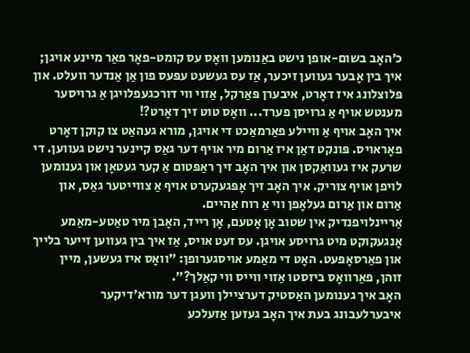כ׳האָב בשום-אופן נישט באַנומען וואָס עס קומט-פאָר פאַר מיינע אויגן; איך בין אָבער געווען זיכער, אַז עס געשעט עפּעס פון אַן אַנדער וועלט. און פּלוצלונג איז דאָרט, איבערן פּאַרקל, אַזוי ווי דורכגעפלויגן אַ גרויסער מענטש אויף אַ גרויסן פערד... וואָס טוט זיך דאָרט?!
איך האָב אויף אַ וויילע פאַרמאַכט די אויגן, מורא געהאַט צו קוקן דאָרט פאָראויס. פּונקט דאַן איז אַרום מיר אויף דער גאַס קיינער נישט געווען. די שרעק איז געוואַקסן און איך האָב זיך ראַפּטום אַ קער געטאָן און גענומען לויפן אויף צוריק. איך האָב זיך אָפּגעקערט אויף אַ צווייטער גאַס, און אַרום און אַרום געלאָפן ווי אַ רוח אַהיים.
אַריינלויפנדיק אין שטוב אָן אָטעם, אָן רייד, האָבן מיר טאַטע-מאַמע אָנגעקוקט מיט גרויסע אויגן. עס זעט אויס, אַז איך בין געווען זייער בלייך און פאַרסאָפּעט. האָט די מאַמע אויסגערופן: ״וואָס איז געשען, מיין זוהן, פאַרוואָס ביזסטו אַזוי ווייס ווי קאַלך?״.
האָב איך גענומען האַסטיק דערציילן וועגן דער מורא׳דיקער איבערלעבונג בעת איך האָב געזען אַזעלכע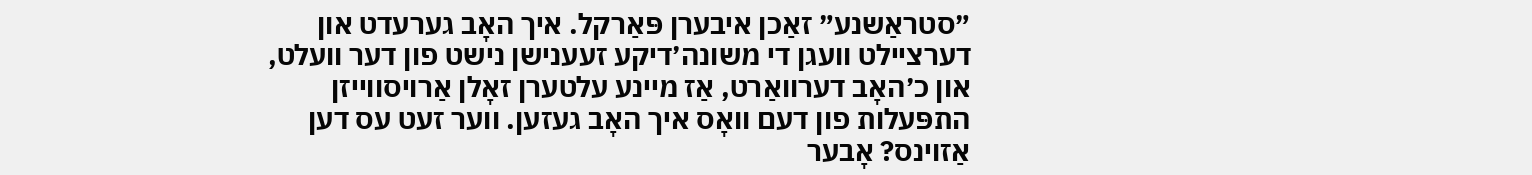״סטראַשנע״ זאַכן איבערן פּאַרקל. איך האָב גערעדט און דערציילט וועגן די משונה׳דיקע זעענישן נישט פון דער וועלט, און כ׳האָב דערוואַרט, אַז מיינע עלטערן זאָלן אַרויסווייזן התפּעלות פון דעם וואָס איך האָב געזען. ווער זעט עס דען אַזוינס? אָבער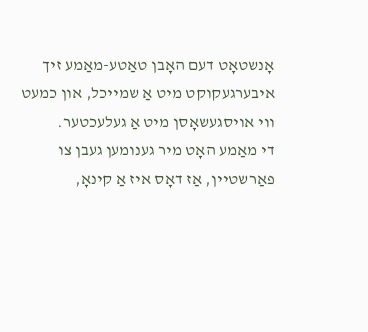אָנשטאָט דעם האָבן טאַטע-מאַמע זיך איבערגעקוקט מיט אַ שמייכל, און כמעט ווי אויסגעשאָסן מיט אַ געלעכטער.
די מאַמע האָט מיר גענומען געבן צו פאַרשטיין, אַז דאָס איז אַ קינאָ,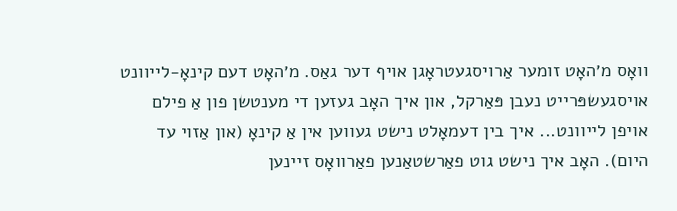וואָס מ׳האָט זומער אַרויסגעטראָגן אויף דער גאַס. מ׳האָט דעם קינאָ-לייוונט אויסגעשפּרייט נעבן פּאַרקל, און איך האָב געזען די מענטשן פון אַ פילם אויפן לייוונט... איך בין דעמאָלט נישט געווען אין אַ קינאָ (און אַזוי עד היום). האָב איך נישט גוט פאַרשטאַנען פאַרוואָס זיינען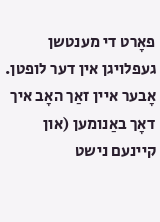פאָרט די מענטשן געפלויגן אין דער לופטן. אָבער איין זאַך האָב איך דאָך באַנומען (און קיינעם נישט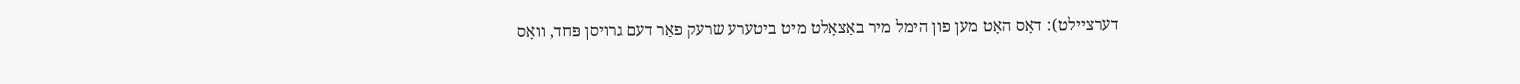דערציילט): דאָס האָט מען פון הימל מיר באַצאָלט מיט ביטערע שרעק פאַר דעם גרויסן פּחד, וואָס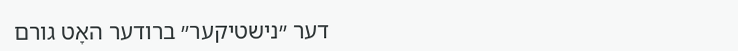דער ״נישטיקער״ ברודער האָט גורם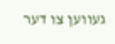געווען צו דער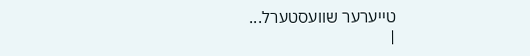טייערער שוועסטערל...
|